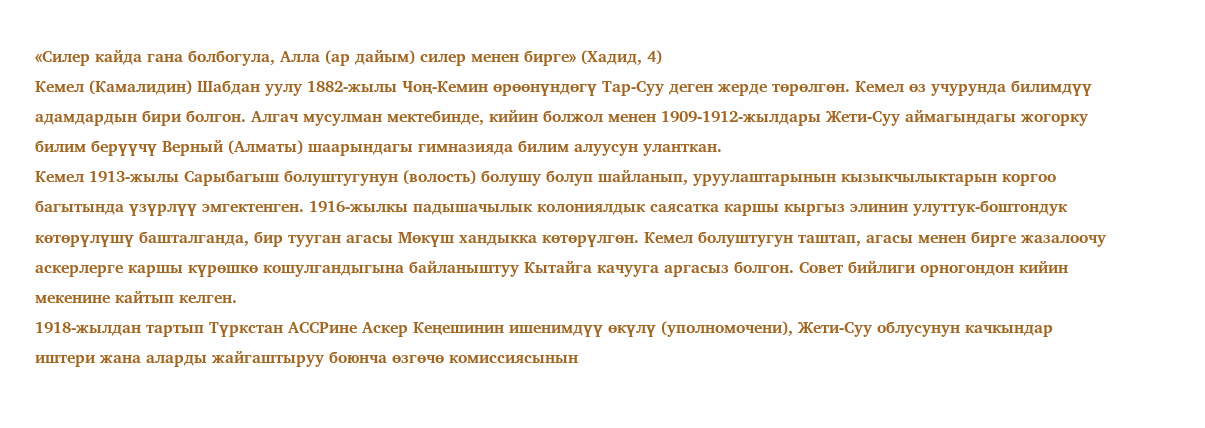«Силер кайда гана болбогула, Алла (ар дайым) силер менен бирге» (Хадид, 4)
Кемел (Камалидин) Шабдан уулу 1882-жылы Чоң-Кемин өрөөнүндөгү Тар-Суу деген жерде төрөлгөн. Кемел өз учурунда билимдүү адамдардын бири болгон. Алгач мусулман мектебинде, кийин болжол менен 1909-1912-жылдары Жети-Суу аймагындагы жогорку билим берүүчү Верный (Алматы) шаарындагы гимназияда билим алуусун уланткан.
Кемел 1913-жылы Сарыбагыш болуштугунун (волость) болушу болуп шайланып, уруулаштарынын кызыкчылыктарын коргоо багытында үзүрлүү эмгектенген. 1916-жылкы падышачылык колониялдык саясатка каршы кыргыз элинин улуттук-боштондук көтөрүлүшү башталганда, бир тууган агасы Мөкүш хандыкка көтөрүлгөн. Кемел болуштугун таштап, агасы менен бирге жазалоочу аскерлерге каршы күрөшкө кошулгандыгына байланыштуу Кытайга качууга аргасыз болгон. Совет бийлиги орногондон кийин мекенине кайтып келген.
1918-жылдан тартып Түркстан АССРине Аскер Кеңешинин ишенимдүү өкүлү (уполномочени), Жети-Суу облусунун качкындар иштери жана аларды жайгаштыруу боюнча өзгөчө комиссиясынын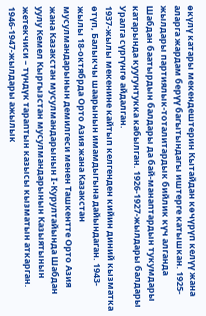өкүлү катары мекендештерин Кытайдан көчүрүп келүү жана аларга жардам берүү багытындагы иштерге катышкан. 1925-жылдары партиялык-тоталитардык бийлик күч алганда Шабдан баатырдын балдары да бай-манаптардын тукумдары катарында куугунтукка кабылган. 1926-1927-жылдары балдары Уралга сүргүнгө айдалган.
1937-жылы мекенине кайтып келгенден кийин диний кызматка өтүп, Балыкчы шаарынын имамдыгына дайындаган. 1943-жылы 18-октябрда Орто Азия жана Казакстан мусулмандарынын демилгеси менен Ташкентте Орто Азия жана Казакстан мусулмандарынын I-Курултайында Шабдан уулу Кемел Кыргызстан мусулмандарынын Казыятынын жетекчиси – түндүк тараптын казысы кызматын аткарган.
1946-1947-жылдары ажылык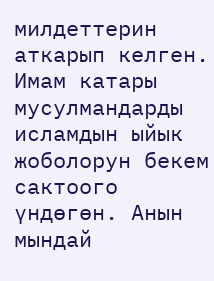милдеттерин аткарып келген. Имам катары мусулмандарды исламдын ыйык жоболорун бекем сактоого үндөгөн. Анын мындай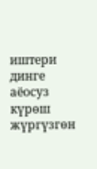иштери динге аёосуз күрөш жүргүзгөн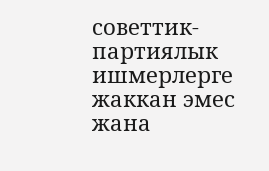советтик-партиялык ишмерлерге жаккан эмес жана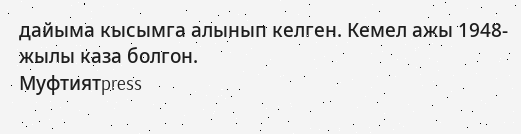дайыма кысымга алынып келген. Кемел ажы 1948-жылы каза болгон.
Муфтиятpress